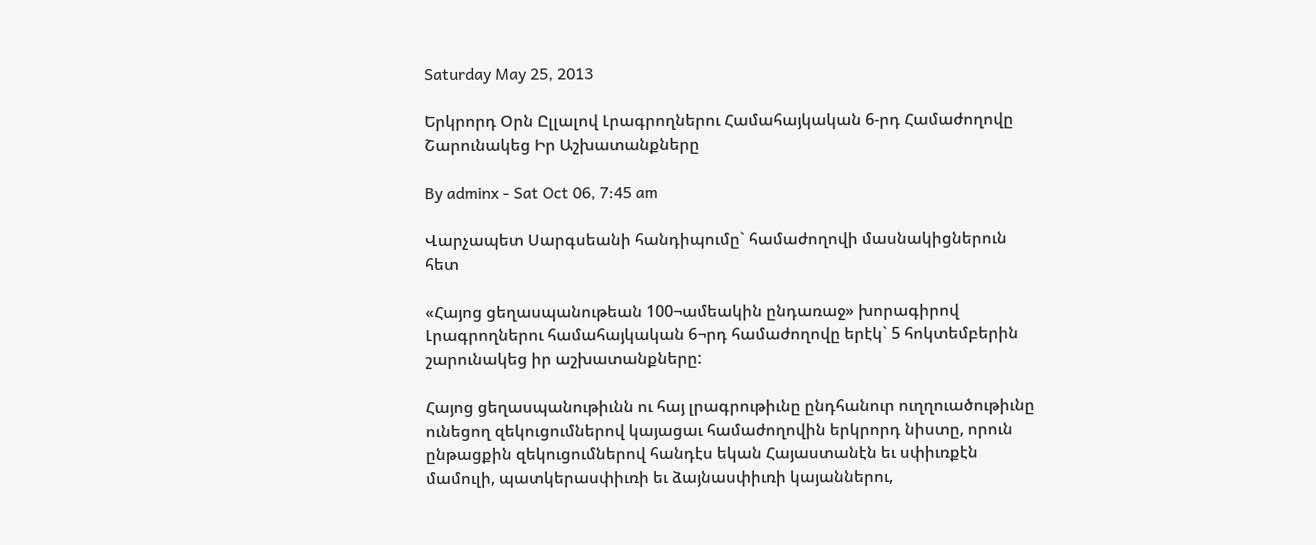Saturday May 25, 2013

Երկրորդ Օրն Ըլլալով Լրագրողներու Համահայկական 6-րդ Համաժողովը Շարունակեց Իր Աշխատանքները

By adminx - Sat Oct 06, 7:45 am

Վարչապետ Սարգսեանի հանդիպումը` համաժողովի մասնակիցներուն հետ

«Հայոց ցեղասպանութեան 100¬ամեակին ընդառաջ» խորագիրով Լրագրողներու համահայկական 6¬րդ համաժողովը երէկ` 5 հոկտեմբերին շարունակեց իր աշխատանքները:

Հայոց ցեղասպանութիւնն ու հայ լրագրութիւնը ընդհանուր ուղղուածութիւնը ունեցող զեկուցումներով կայացաւ համաժողովին երկրորդ նիստը, որուն ընթացքին զեկուցումներով հանդէս եկան Հայաստանէն եւ սփիւռքէն մամուլի, պատկերասփիւռի եւ ձայնասփիւռի կայաններու,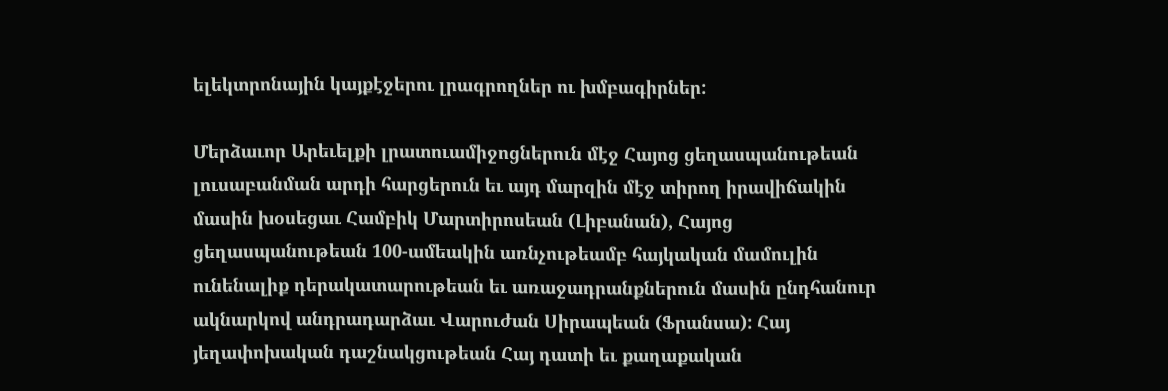ելեկտրոնային կայքէջերու լրագրողներ ու խմբագիրներ:

Մերձաւոր Արեւելքի լրատուամիջոցներուն մէջ Հայոց ցեղասպանութեան լուսաբանման արդի հարցերուն եւ այդ մարզին մէջ տիրող իրավիճակին մասին խօսեցաւ Համբիկ Մարտիրոսեան (Լիբանան), Հայոց ցեղասպանութեան 100-ամեակին առնչութեամբ հայկական մամուլին ունենալիք դերակատարութեան եւ առաջադրանքներուն մասին ընդհանուր ակնարկով անդրադարձաւ Վարուժան Սիրապեան (Ֆրանսա): Հայ յեղափոխական դաշնակցութեան Հայ դատի եւ քաղաքական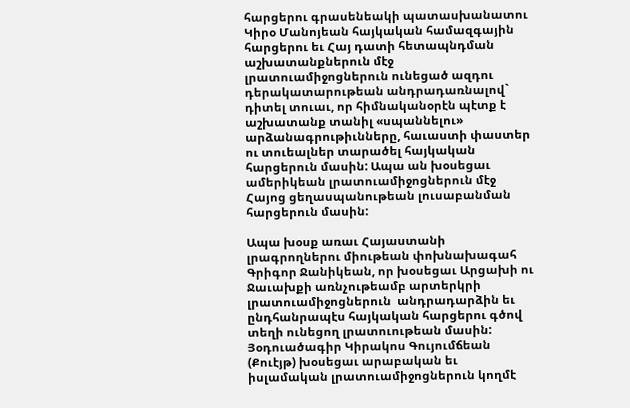հարցերու գրասենեակի պատասխանատու Կիրօ Մանոյեան հայկական համազգային հարցերու եւ Հայ դատի հետապնդման աշխատանքներուն մէջ լրատուամիջոցներուն ունեցած ազդու դերակատարութեան անդրադառնալով` դիտել տուաւ, որ հիմնականօրէն պէտք է աշխատանք տանիլ «սպաննելու» արձանագրութիւնները, հաւաստի փաստեր ու տուեալներ տարածել հայկական հարցերուն մասին: Ապա ան խօսեցաւ ամերիկեան լրատուամիջոցներուն մէջ Հայոց ցեղասպանութեան լուսաբանման հարցերուն մասին:

Ապա խօսք առաւ Հայաստանի լրագրողներու միութեան փոխնախագահ Գրիգոր Ջանիկեան, որ խօսեցաւ Արցախի ու Ջաւախքի առնչութեամբ արտերկրի լրատուամիջոցներուն  անդրադարձին եւ ընդհանրապէս հայկական հարցերու գծով տեղի ունեցող լրատուութեան մասին: Յօդուածագիր Կիրակոս Գույումճեան (Քուէյթ) խօսեցաւ արաբական եւ իսլամական լրատուամիջոցներուն կողմէ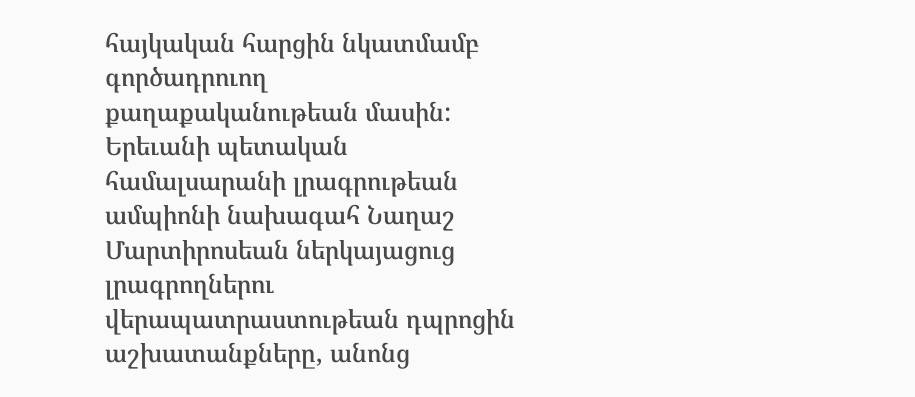հայկական հարցին նկատմամբ գործադրուող քաղաքականութեան մասին: Երեւանի պետական համալսարանի լրագրութեան ամպիոնի նախագահ Նաղաշ Մարտիրոսեան ներկայացուց լրագրողներու վերապատրաստութեան դպրոցին աշխատանքները, անոնց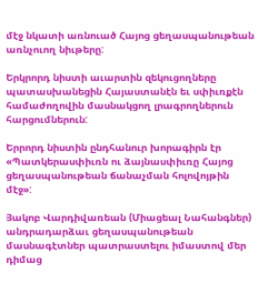մէջ նկատի առնուած Հայոց ցեղասպանութեան առնչուող նիւթերը:

Երկրորդ նիստի աւարտին զեկուցողները պատասխանեցին Հայաստանէն եւ սփիւռքէն համաժողովին մասնակցող լրագրողներուն հարցումներուն:

Երրորդ նիստին ընդհանուր խորագիրն էր «Պատկերասփիւռն ու ձայնասփիւռը Հայոց ցեղասպանութեան ճանաչման հոլովոյթին մէջ»:

Յակոբ Վարդիվառեան (Միացեալ Նահանգներ) անդրադարձաւ ցեղասպանութեան մասնագէտներ պատրաստելու իմաստով մեր դիմաց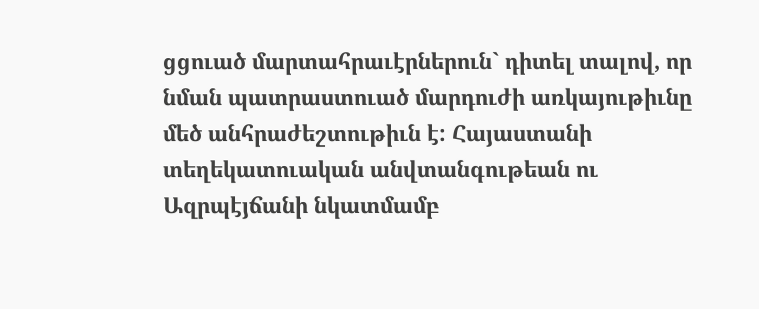ցցուած մարտահրաւէրներուն` դիտել տալով, որ նման պատրաստուած մարդուժի առկայութիւնը մեծ անհրաժեշտութիւն է: Հայաստանի տեղեկատուական անվտանգութեան ու Ազրպէյճանի նկատմամբ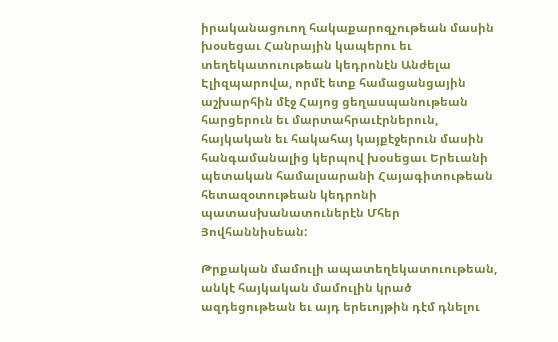իրականացուող հակաքարոզչութեան մասին խօսեցաւ Հանրային կապերու եւ տեղեկատուութեան կեդրոնէն Անժելա Էլիզպարովա, որմէ ետք համացանցային աշխարհին մէջ Հայոց ցեղասպանութեան հարցերուն եւ մարտահրաւէրներուն, հայկական եւ հակահայ կայքէջերուն մասին հանգամանալից կերպով խօսեցաւ Երեւանի պետական համալսարանի Հայագիտութեան հետազօտութեան կեդրոնի պատասխանատուներէն Մհեր Յովհաննիսեան:

Թրքական մամուլի ապատեղեկատուութեան, անկէ հայկական մամուլին կրած ազդեցութեան եւ այդ երեւոյթին դէմ դնելու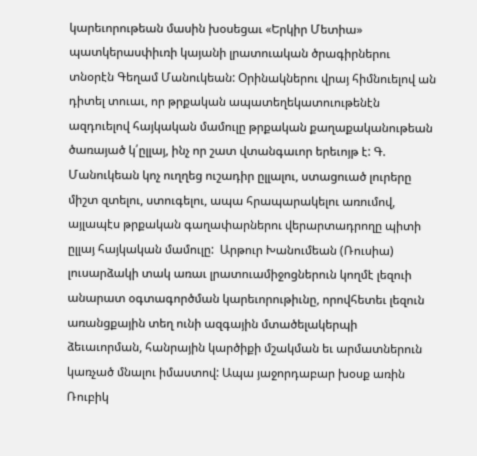կարեւորութեան մասին խօսեցաւ «Երկիր Մետիա» պատկերասփիւռի կայանի լրատուական ծրագիրներու տնօրէն Գեղամ Մանուկեան: Օրինակներու վրայ հիմնուելով ան դիտել տուաւ, որ թրքական ապատեղեկատուութենէն ազդուելով հայկական մամուլը թրքական քաղաքականութեան ծառայած կ՛ըլլայ, ինչ որ շատ վտանգաւոր երեւոյթ է: Գ. Մանուկեան կոչ ուղղեց ուշադիր ըլլալու, ստացուած լուրերը միշտ զտելու, ստուգելու, ապա հրապարակելու առումով, այլապէս թրքական գաղափարներու վերարտադրողը պիտի ըլլայ հայկական մամուլը:  Արթուր Խանումեան (Ռուսիա) լուսարձակի տակ առաւ լրատուամիջոցներուն կողմէ լեզուի անարատ օգտագործման կարեւորութիւնը, որովհետեւ լեզուն առանցքային տեղ ունի ազգային մտածելակերպի ձեւաւորման, հանրային կարծիքի մշակման եւ արմատներուն կառչած մնալու իմաստով: Ապա յաջորդաբար խօսք առին Ռուբիկ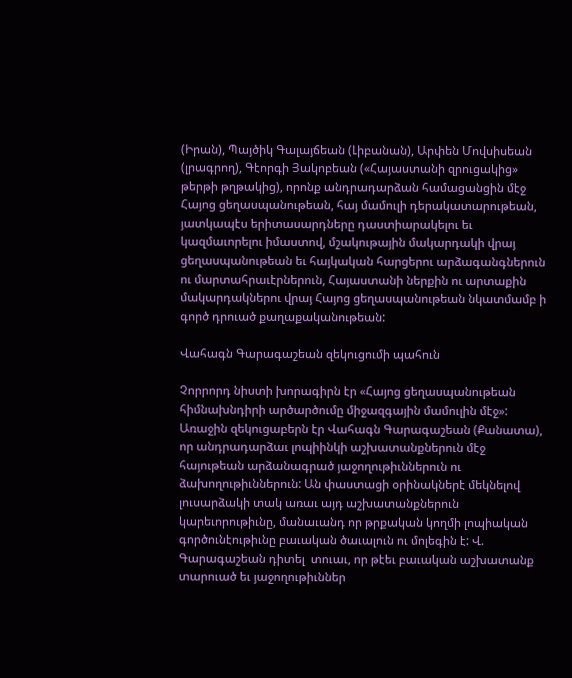(Իրան), Պայծիկ Գալայճեան (Լիբանան), Արփեն Մովսիսեան (լրագրող), Գէորգի Յակոբեան («Հայաստանի զրուցակից» թերթի թղթակից), որոնք անդրադարձան համացանցին մէջ Հայոց ցեղասպանութեան, հայ մամուլի դերակատարութեան, յատկապէս երիտասարդները դաստիարակելու եւ կազմաւորելու իմաստով, մշակութային մակարդակի վրայ ցեղասպանութեան եւ հայկական հարցերու արձագանգներուն ու մարտահրաւէրներուն, Հայաստանի ներքին ու արտաքին մակարդակներու վրայ Հայոց ցեղասպանութեան նկատմամբ ի գործ դրուած քաղաքականութեան:

Վահագն Գարագաշեան զեկուցումի պահուն

Չորրորդ նիստի խորագիրն էր «Հայոց ցեղասպանութեան հիմնախնդիրի արծարծումը միջազգային մամուլին մէջ»: Առաջին զեկուցաբերն էր Վահագն Գարագաշեան (Քանատա), որ անդրադարձաւ լոպիինկի աշխատանքներուն մէջ հայութեան արձանագրած յաջողութիւններուն ու ձախողութիւններուն: Ան փաստացի օրինակներէ մեկնելով լուսարձակի տակ առաւ այդ աշխատանքներուն կարեւորութիւնը, մանաւանդ որ թրքական կողմի լոպիական գործունէութիւնը բաւական ծաւալուն ու մոլեգին է: Վ. Գարագաշեան դիտել  տուաւ, որ թէեւ բաւական աշխատանք տարուած եւ յաջողութիւններ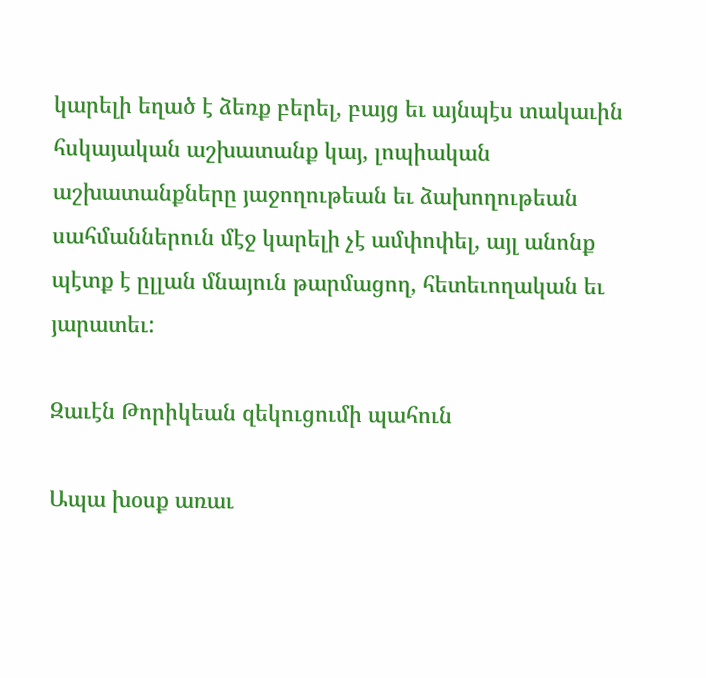կարելի եղած է ձեռք բերել, բայց եւ այնպէս տակաւին հսկայական աշխատանք կայ, լոպիական աշխատանքները յաջողութեան եւ ձախողութեան սահմաններուն մէջ կարելի չէ ամփոփել, այլ անոնք պէտք է ըլլան մնայուն թարմացող, հետեւողական եւ յարատեւ:

Զաւէն Թորիկեան զեկուցումի պահուն

Ապա խօսք առաւ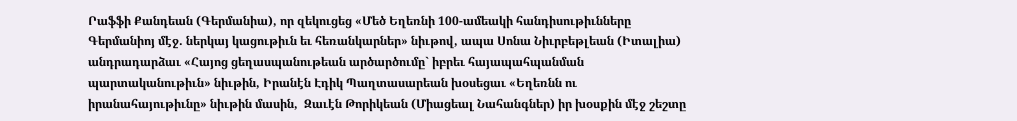Րաֆֆի Քանդեան (Գերմանիա), որ զեկուցեց «Մեծ Եղեռնի 100-ամեակի հանդիսութիւնները Գերմանիոյ մէջ. ներկայ կացութիւն եւ հեռանկարներ» նիւթով, ապա Սոնա Նիւրբեթլեան (Իտալիա) անդրադարձաւ «Հայոց ցեղասպանութեան արծարծումը` իբրեւ հայապահպանման պարտականութիւն» նիւթին, Իրանէն Էդիկ Պաղտասարեան խօսեցաւ «Եղեռնն ու իրանահայութիւնը» նիւթին մասին,  Զաւէն Թորիկեան (Միացեալ Նահանգներ) իր խօսքին մէջ շեշտը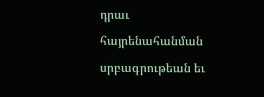դրաւ հայրենահանման սրբագրութեան եւ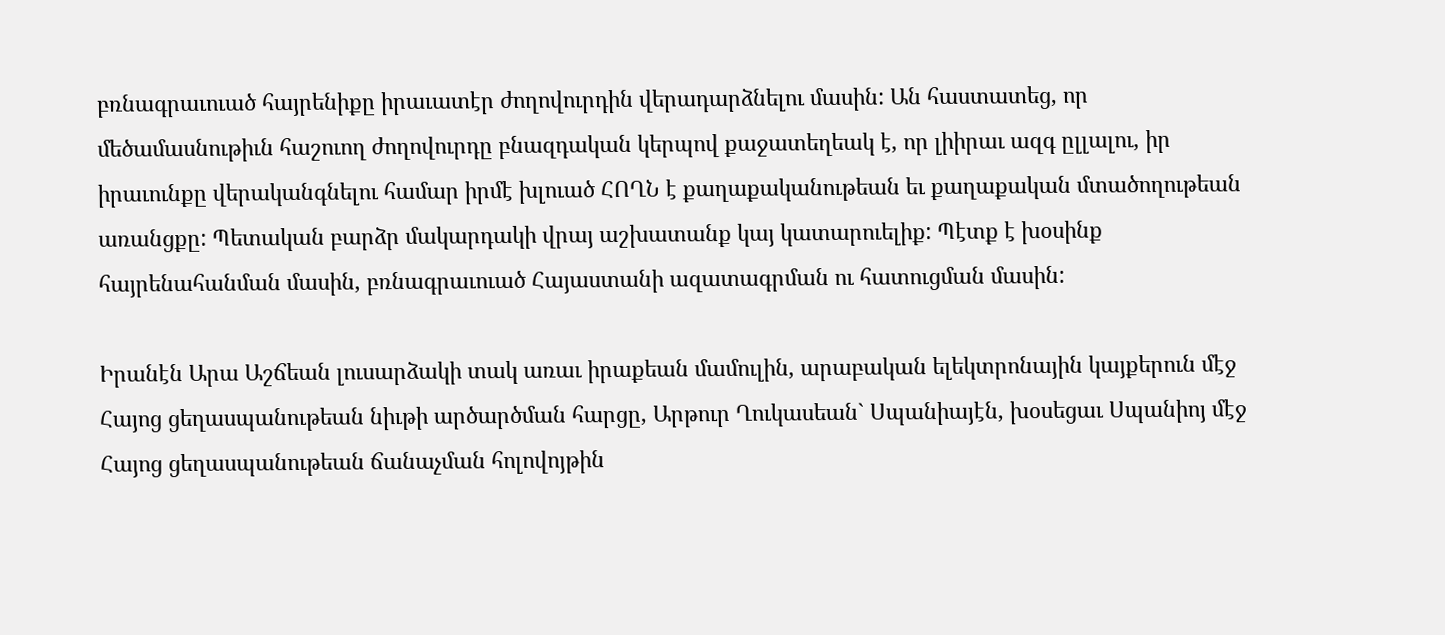բռնագրաւուած հայրենիքը իրաւատէր ժողովուրդին վերադարձնելու մասին: Ան հաստատեց, որ մեծամասնութիւն հաշուող ժողովուրդը բնազդական կերպով քաջատեղեակ է, որ լիիրաւ ազգ ըլլալու, իր իրաւունքը վերականգնելու համար իրմէ խլուած ՀՈՂՆ է քաղաքականութեան եւ քաղաքական մտածողութեան առանցքը: Պետական բարձր մակարդակի վրայ աշխատանք կայ կատարուելիք: Պէտք է խօսինք հայրենահանման մասին, բռնագրաւուած Հայաստանի ազատագրման ու հատուցման մասին:

Իրանէն Արա Աշճեան լուսարձակի տակ առաւ իրաքեան մամուլին, արաբական ելեկտրոնային կայքերուն մէջ Հայոց ցեղասպանութեան նիւթի արծարծման հարցը, Արթուր Ղուկասեան` Սպանիայէն, խօսեցաւ Սպանիոյ մէջ Հայոց ցեղասպանութեան ճանաչման հոլովոյթին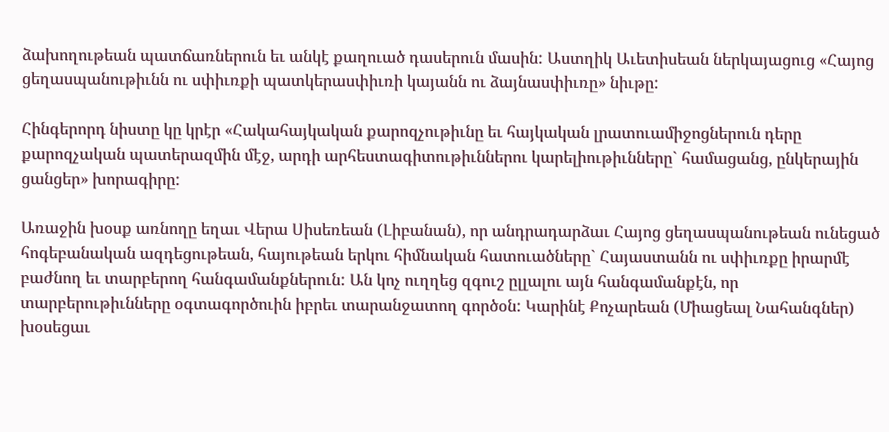ձախողութեան պատճառներուն եւ անկէ քաղուած դասերուն մասին: Աստղիկ Աւետիսեան ներկայացուց «Հայոց ցեղասպանութիւնն ու սփիւռքի պատկերասփիւռի կայանն ու ձայնասփիւռը» նիւթը:

Հինգերորդ նիստը կը կրէր «Հակահայկական քարոզչութիւնը եւ հայկական լրատուամիջոցներուն դերը քարոզչական պատերազմին մէջ, արդի արհեստագիտութիւններու կարելիութիւնները` համացանց, ընկերային ցանցեր» խորագիրը:

Առաջին խօսք առնողը եղաւ Վերա Սիսեռեան (Լիբանան), որ անդրադարձաւ Հայոց ցեղասպանութեան ունեցած հոգեբանական ազդեցութեան, հայութեան երկու հիմնական հատուածները` Հայաստանն ու սփիւռքը իրարմէ բաժնող եւ տարբերող հանգամանքներուն: Ան կոչ ուղղեց զգուշ ըլլալու այն հանգամանքէն, որ տարբերութիւնները օգտագործուին իբրեւ տարանջատող գործօն: Կարինէ Քոչարեան (Միացեալ Նահանգներ) խօսեցաւ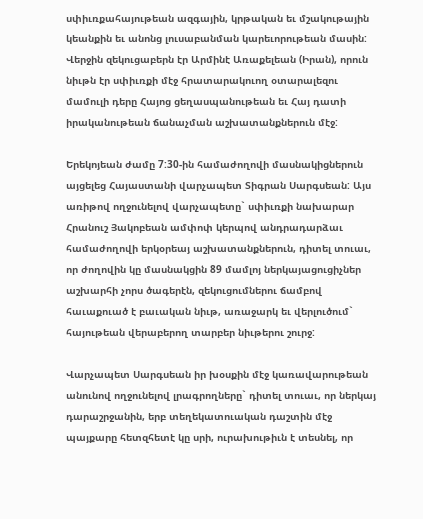սփիւռքահայութեան ազգային, կրթական եւ մշակութային կեանքին եւ անոնց լուսաբանման կարեւորութեան մասին: Վերջին զեկուցաբերն էր Արմինէ Առաքելեան (Իրան), որուն նիւթն էր սփիւռքի մէջ հրատարակուող օտարալեզու մամուլի դերը Հայոց ցեղասպանութեան եւ Հայ դատի իրականութեան ճանաչման աշխատանքներուն մէջ:

Երեկոյեան ժամը 7:30-ին համաժողովի մասնակիցներուն այցելեց Հայաստանի վարչապետ Տիգրան Սարգսեան: Այս առիթով ողջունելով վարչապետը` սփիւռքի նախարար Հրանուշ Յակոբեան ամփոփ կերպով անդրադարձաւ համաժողովի երկօրեայ աշխատանքներուն, դիտել տուաւ, որ ժողովին կը մասնակցին 89 մամլոյ ներկայացուցիչներ աշխարհի չորս ծագերէն, զեկուցումներու ճամբով հաւաքուած է բաւական նիւթ, առաջարկ եւ վերլուծում` հայութեան վերաբերող տարբեր նիւթերու շուրջ:

Վարչապետ Սարգսեան իր խօսքին մէջ կառավարութեան անունով ողջունելով լրագրողները` դիտել տուաւ, որ ներկայ դարաշրջանին, երբ տեղեկատուական դաշտին մէջ պայքարը հետզհետէ կը սրի, ուրախութիւն է տեսնել, որ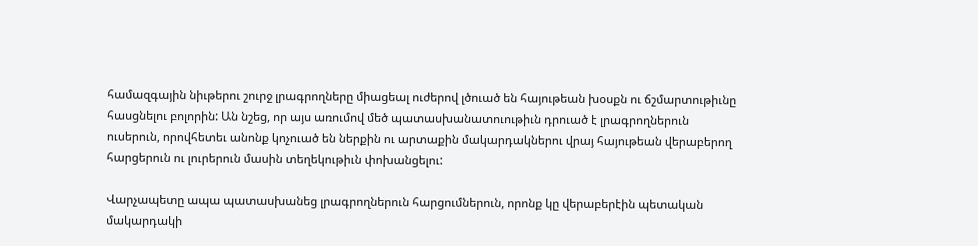համազգային նիւթերու շուրջ լրագրողները միացեալ ուժերով լծուած են հայութեան խօսքն ու ճշմարտութիւնը հասցնելու բոլորին: Ան նշեց, որ այս առումով մեծ պատասխանատուութիւն դրուած է լրագրողներուն ուսերուն, որովհետեւ անոնք կոչուած են ներքին ու արտաքին մակարդակներու վրայ հայութեան վերաբերող հարցերուն ու լուրերուն մասին տեղեկութիւն փոխանցելու:

Վարչապետը ապա պատասխանեց լրագրողներուն հարցումներուն, որոնք կը վերաբերէին պետական մակարդակի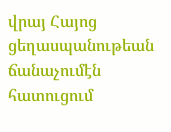վրայ Հայոց ցեղասպանութեան ճանաչումէն հատուցում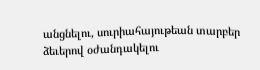անցնելու, սուրիահայութեան տարբեր ձեւերով օժանդակելու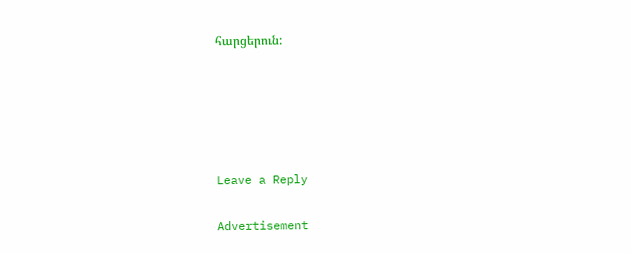հարցերուն:





Leave a Reply

Advertisement